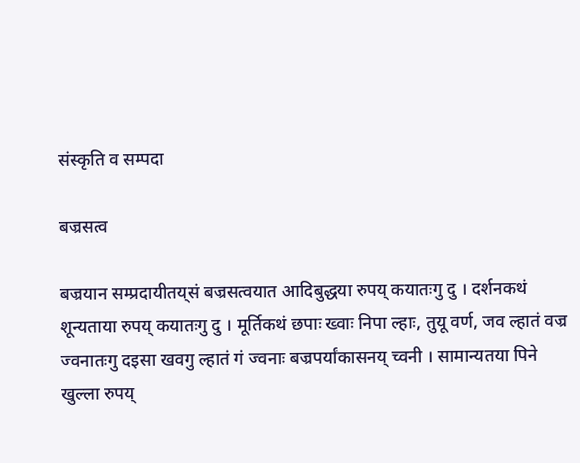संस्कृति व सम्पदा

बज्रसत्व

बज्रयान सम्प्रदायीतय्‌सं बज्रसत्वयात आदिबुद्धया रुपय्‌ कयातःगु दु । दर्शनकथं शून्यताया रुपय्‌ कयातःगु दु । मूर्तिकथं छपाः ख्वाः निपा ल्हाः, तुयू वर्ण, जव ल्हातं वज्र ज्वनातःगु दइसा खवगु ल्हातं गं ज्वनाः बज्रपर्यांकासनय्‌ च्वनी । सामान्यतया पिने खुल्ला रुपय्‌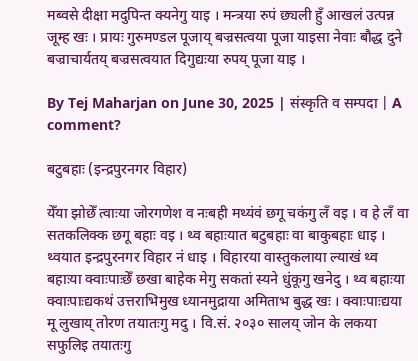मब्वसे दीक्षा मदुपिन्त क्यनेगु याइ । मन्त्रया रुपं छ्यली हुँ आखलं उत्पन्न जूम्ह खः । प्रायः गुरुमण्डल पूजाय्‌ बज्रसत्वया पूजा याइसा नेवाः बौद्ध दुने बज्राचार्यतय्‌ बज्रसत्वयात दिगुद्यःया रुपय्‌ पूजा याइ ।

By Tej Maharjan on June 30, 2025 | संस्कृति व सम्पदा | A comment?

बटुबहाः (इन्द्रपुरनगर विहार)

येँया झोछेँ त्वाःया जोरगणेश व नःबही मथ्यंवं छगू चकंगु लँ वइ । व हे लँ वा सतकलिक्क छगू बहाः वइ । थ्व बहाःयात बटुबहाः वा बाकुबहाः धाइ । थ्वयात इन्द्रपुरनगर विहार नं धाइ । विहारया वास्तुकलाया ल्याखं थ्व बहाःया क्वाःपाःछेँ छखा बाहेक मेगु सकतां स्यने धुंकूगु खनेदु । थ्व बहाःया क्वाःपाःद्यकथं उत्तराभिमुख ध्यानमुद्राया अमिताभ बुद्ध खः । क्वाःपाःद्यया मू लुखाय्‌ तोरण तयातःगु मदु । वि.सं. २०३० सालय्‌ जोन के लकया सफुलिइ तयातःगु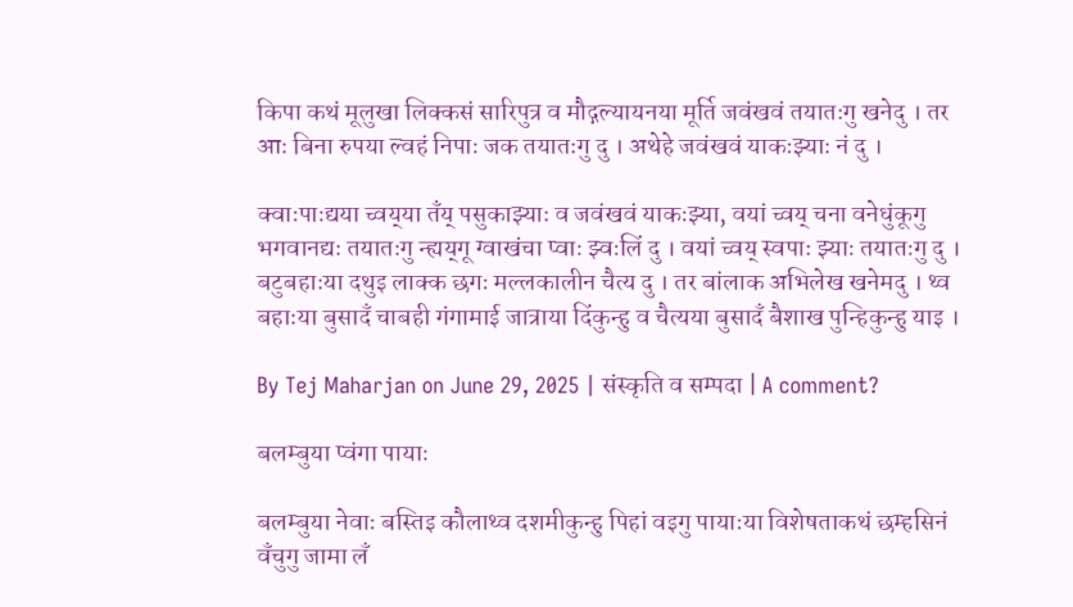किपा कथं मूलुखा लिक्कसं सारिपुत्र व मौद्गल्यायनया मूर्ति जवंखवं तयातःगु खनेदु । तर आः बिना रुपया ल्वहं निपाः जक तयातःगु दु । अथेहे जवंखवं याकःझ्याः नं दु ।

क्वाःपाःद्यया च्वय्‌या तँय्‌ पसुकाझ्याः व जवंखवं याकःझ्या, वयां च्वय्‌ चना वनेधुंकूगु भगवानद्यः तयातःगु न्ह्यय्‌गू ग्वाखंचा प्वाः झ्वःलिं दु । वयां च्वय्‌ स्वपाः झ्याः तयातःगु दु । बटुबहाःया दथुइ लाक्क छगः मल्लकालीन चैत्य दु । तर बांलाक अभिलेख खनेमदु । थ्व बहाःया बुसादँ चाबही गंगामाई जात्राया दिंकुन्हु व चैत्यया बुसादँ बैशाख पुन्हिकुन्हु याइ ।

By Tej Maharjan on June 29, 2025 | संस्कृति व सम्पदा | A comment?

बलम्बुया प्वंगा पायाः

बलम्बुया नेवाः बस्तिइ कौलाथ्व दशमीकुन्हु पिहां वइगु पायाःया विशेषताकथं छम्हसिनं वँचुगु जामा लँ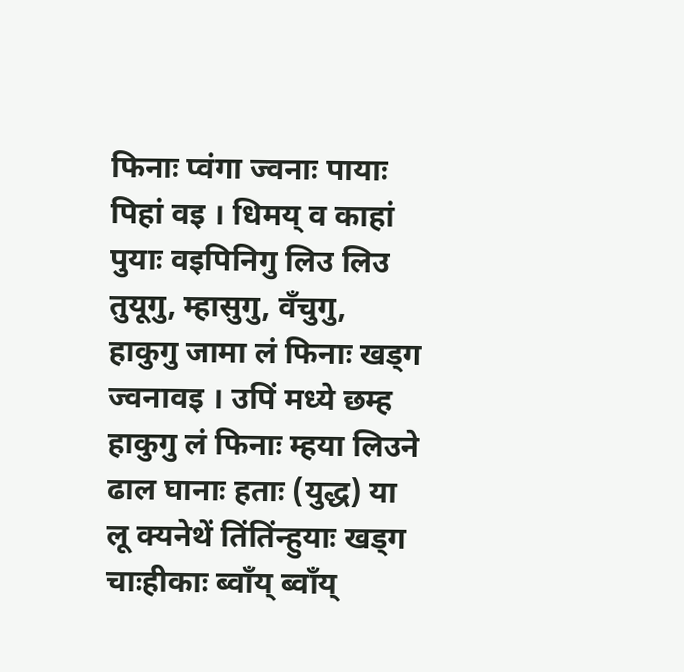फिनाः प्वंगा ज्वनाः पायाः पिहां वइ । धिमय् व काहां पुयाः वइपिनिगु लिउ लिउ तुयूगु, म्हासुगु, वँचुगु, हाकुगु जामा लं फिनाः खड्ग ज्वनावइ । उपिं मध्ये छम्ह हाकुगु लं फिनाः म्हया लिउने ढाल घानाः हताः (युद्ध) या लू क्यनेथें तिंतिंन्हुयाः खड्ग चाःहीकाः ब्वाँय् ब्वाँय्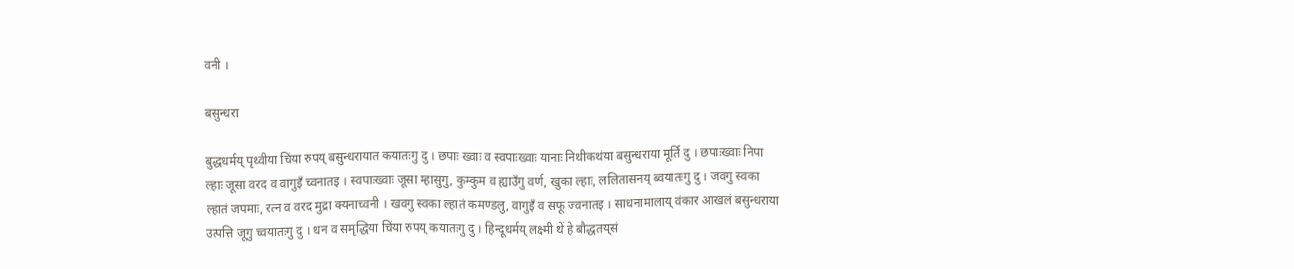वनी ।

बसुन्धरा

बुद्धधर्मय्‌ पृथ्वीया चिंया रुपय्‌ बसुन्धरायात कयातःगु दु । छपाः ख्वाः व स्वपाःख्वाः यानाः निथीकथंया बसुन्धराया मूर्ति दु । छपाःख्वाः निपा ल्हाः जूसा वरद व वागुइँ च्वनातइ । स्वपाःख्वाः जूसा म्हासुगु, कुम्कुम व ह्याउँगु वर्ण, खुका ल्हाः, ललितासनय्‌ ब्वयातःगु दु । जवगु स्वका ल्हातं जपमाः, रत्न व वरद मुद्रा क्यनाच्वनी । खवगु स्वका ल्हातं कमण्डलु, वागुइँ व सफू ज्वनातइ । साधनामालाय्‌ वंकार आखलं बसुन्धराया उत्पत्ति जूगु च्वयातःगु दु । धन व समृद्धिया चिंया रुपय्‌ कयातःगु दु । हिन्दूधर्मय्‌ लक्ष्मी थें हे बौद्धतय्‌सं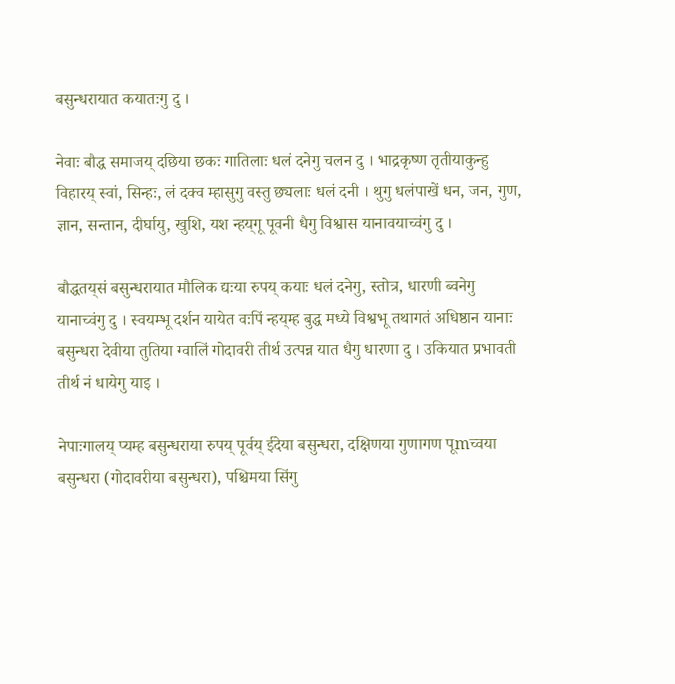बसुन्धरायात कयातःगु दु ।

नेवाः बौद्ध समाजय्‌ दछिया छकः गातिलाः धलं दनेगु चलन दु । भाद्रकृष्ण तृतीयाकुन्हु विहारय्‌ स्वां, सिन्हः, लं दक्व म्हासुगु वस्तु छ्यलाः धलं दनी । थुगु धलंपाखें धन, जन, गुण, ज्ञान, सन्तान, दीर्घायु, खुशि, यश न्हय्‌गू पूवनी धैगु विश्वास यानावयाच्वंगु दु ।

बौद्धतय्‌सं बसुन्धरायात मौलिक द्यःया रुपय्‌ कयाः धलं दनेगु, स्तोत्र, धारणी ब्वनेगु यानाच्वंगु दु । स्वयम्भू दर्शन यायेत वःपिं न्हय्‌म्ह बुद्ध मध्ये विश्वभू तथागतं अधिष्ठान यानाः बसुन्धरा देवीया तुतिया ग्वालिं गोदावरी तीर्थ उत्पन्न यात धैगु धारणा दु । उकियात प्रभावती तीर्थ नं धायेगु याइ ।

नेपाःगालय्‌ प्यम्ह बसुन्धराया रुपय्‌ पूर्वय्‌ ईदेया बसुन्धरा, दक्षिणया गुणागण पूmच्वया बसुन्धरा (गोदावरीया बसुन्धरा), पश्चिमया सिंगु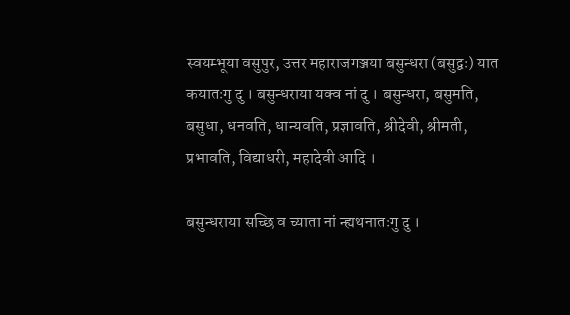स्वयम्भूया वसुपुर, उत्तर महाराजगञ्जया बसुन्धरा (बसुद्वः) यात कयातःगु दु । बसुन्धराया यक्व नां दु । बसुन्धरा, बसुमति, बसुधा, धनवति, धान्यवति, प्रज्ञावति, श्रीदेवी, श्रीमती, प्रभावति, विद्याधरी, महादेवी आदि ।

बसुन्धराया सच्छि व च्याता नां न्ह्यथनातःगु दु ।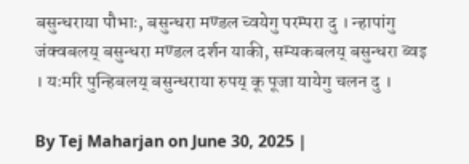बसुन्धराया पौभाः, बसुन्धरा मण्डल च्वयेगु परम्परा दु । न्हापांगु जंक्वबलय्‌ बसुन्धरा मण्डल दर्शन याकी, सम्यकबलय्‌ बसुन्धरा ब्वइ । यःमरि पुन्हिबलय्‌ बसुन्धराया रुपय्‌ कू पूजा यायेगु चलन दु ।

By Tej Maharjan on June 30, 2025 |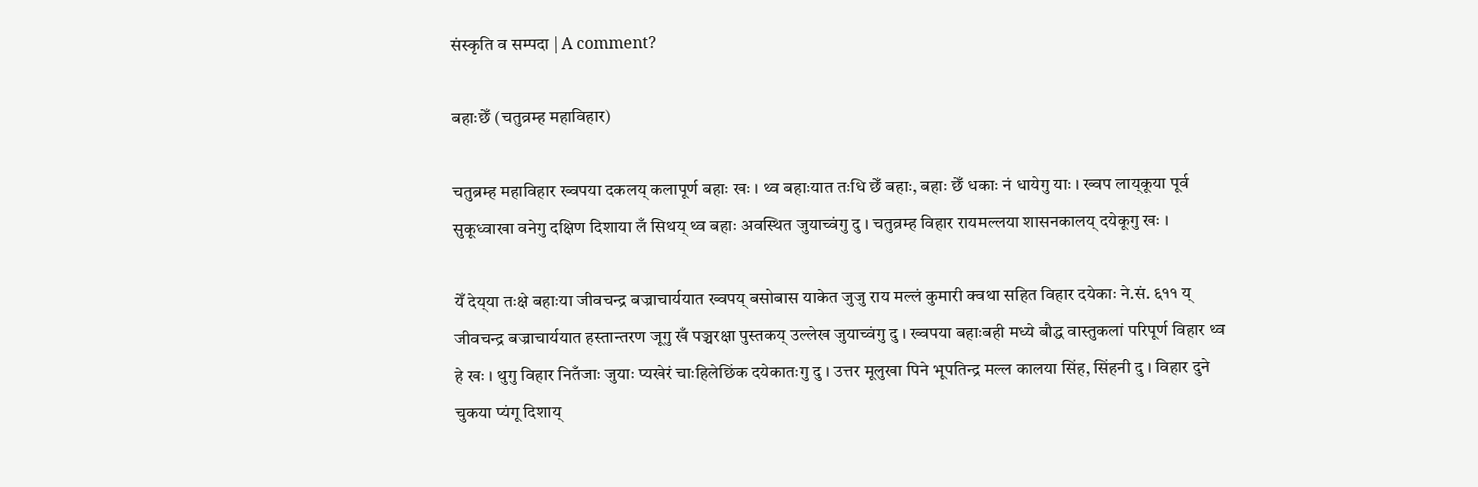संस्कृति व सम्पदा | A comment?

बहाःछेँ (चतुव्रम्ह महाविहार)

चतुब्रम्ह महाविहार ख्वपया दकलय्‌ कलापूर्ण बहाः खः । थ्व बहाःयात तःधि छेँ बहाः, बहाः छेँ धकाः नं धायेगु याः । ख्वप लाय्‌कूया पूर्व सुकूध्वाखा वनेगु दक्षिण दिशाया लँ सिथय्‌ थ्व बहाः अवस्थित जुयाच्वंगु दु । चतुव्रम्ह विहार रायमल्लया शासनकालय्‌ दयेकूगु खः ।

येँ देय्‌या तःक्षे बहाःया जीवचन्द्र बज्राचार्ययात ख्वपय्‌ बसोबास याकेत जुजु राय मल्लं कुमारी क्वथा सहित विहार दयेकाः ने.सं. ६११ य्‌ जीवचन्द्र बज्राचार्ययात हस्तान्तरण जूगु खँ पञ्चरक्षा पुस्तकय्‌ उल्लेख जुयाच्वंगु दु । ख्वपया बहाःबही मध्ये बौद्ध वास्तुकलां परिपूर्ण विहार थ्व हे खः । थुगु विहार नितँजाः जुयाः प्यखेरं चाःहिलेछिंक दयेकातःगु दु । उत्तर मूलुखा पिने भूपतिन्द्र मल्ल कालया सिंह, सिंहनी दु । विहार दुने चुकया प्यंगू दिशाय्‌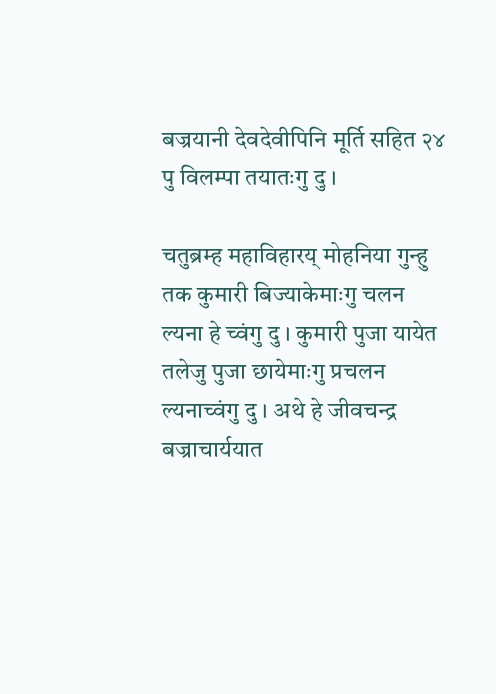बज्रयानी देवदेवीपिनि मूर्ति सहित २४ पु विलम्पा तयातःगु दु ।

चतुब्रम्ह महाविहारय्‌ मोहनिया गुन्हु तक कुमारी बिज्याकेमाःगु चलन ल्यना हे च्वंगु दु । कुमारी पुजा यायेत तलेजु पुजा छायेमाःगु प्रचलन ल्यनाच्वंगु दु । अथे हे जीवचन्द्र बज्राचार्ययात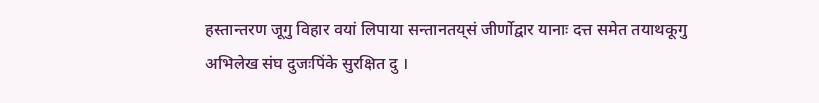हस्तान्तरण जूगु विहार वयां लिपाया सन्तानतय्‌सं जीर्णोद्वार यानाः दत्त समेत तयाथकूगु अभिलेख संघ दुजःपिंके सुरक्षित दु ।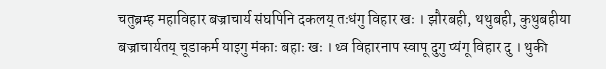चतुब्रम्ह महाविहार बज्राचार्य संघपिनि दकलय्‌ तःधंगु विहार खः । झौरबही, थथुबही, कुथुबहीया बज्राचार्यतय्‌ चूडाकर्म याइगु मंकाः बहाः खः । थ्व विहारनाप स्वापू दुगु प्यंगू विहार दु । थुकी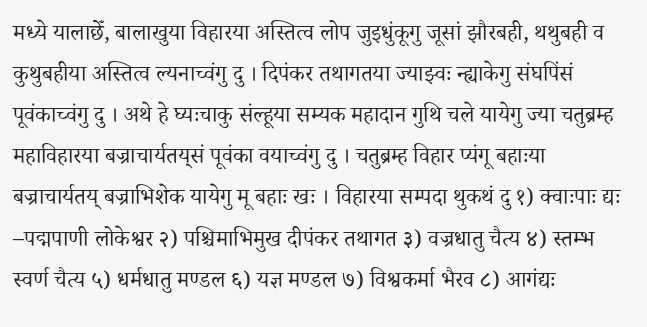मध्ये यालाछेँ, बालाखुया विहारया अस्तित्व लोप जुइधुंकूगु जूसां झौरबही, थथुबही व कुथुबहीया अस्तित्व ल्यनाच्वंगु दु । दिपंकर तथागतया ज्याझ्वः न्ह्याकेगु संघपिंसं पूवंकाच्वंगु दु । अथे हे घ्यःचाकु संल्हूया सम्यक महादान गुथि चले यायेगु ज्या चतुब्रम्ह महाविहारया बज्राचार्यतय्‌सं पूवंका वयाच्वंगु दु । चतुब्रम्ह विहार प्यंगू बहाःया बज्राचार्यतय्‌ बज्राभिशेक यायेगु मू बहाः खः । विहारया सम्पदा थुकथं दु १) क्वाःपाः द्यः –पद्मपाणी लोकेश्वर २) पश्चिमाभिमुख दीपंकर तथागत ३) वज्रधातु चैत्य ४) स्तम्भ स्वर्ण चैत्य ५) धर्मधातु मण्डल ६) यज्ञ मण्डल ७) विश्वकर्मा भैरव ८) आगंद्यः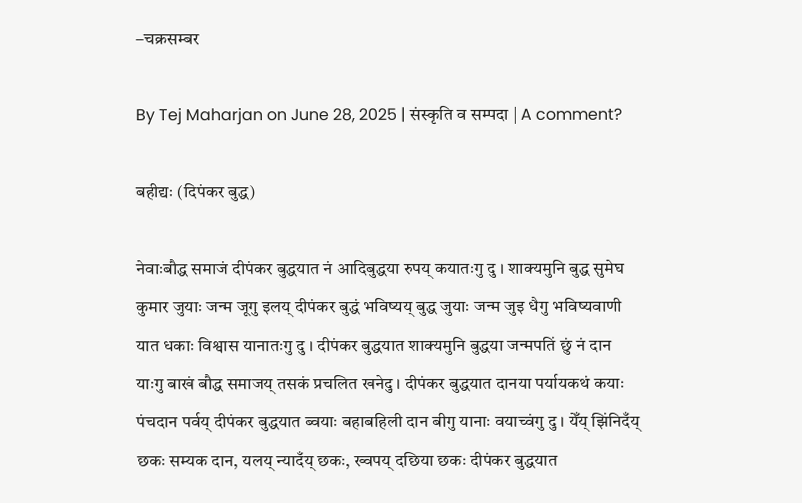–चक्रसम्बर

By Tej Maharjan on June 28, 2025 | संस्कृति व सम्पदा | A comment?

बहीद्यः (दिपंकर बुद्ध)

नेवाःबौद्ध समाजं दीपंकर बुद्धयात नं आदिबुद्धया रुपय्‌ कयातःगु दु । शाक्यमुनि बुद्ध सुमेघ कुमार जुयाः जन्म जूगु इलय्‌ दीपंकर बुद्धं भविष्यय्‌ बुद्ध जुयाः जन्म जुइ धैगु भविष्यवाणी यात धकाः विश्वास यानातःगु दु । दीपंकर बुद्धयात शाक्यमुनि बुद्धया जन्मपतिं छुं नं दान याःगु बाखं बौद्ध समाजय्‌ तसकं प्रचलित खनेदु । दीपंकर बुद्धयात दानया पर्यायकथं कयाः पंचदान पर्वय्‌ दीपंकर बुद्धयात ब्वयाः बहाबहिली दान बीगु यानाः वयाच्वंगु दु । येँय्‌ झिंनिदँय्‌ छकः सम्यक दान, यलय्‌ न्यादँय्‌ छकः, ख्वपय्‌ दछिया छकः दीपंकर बुद्धयात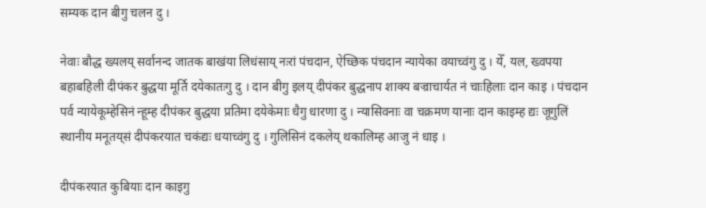सम्यक दान बीगु चलन दु ।

नेवाः बौद्ध ख्यलय्‌ सर्वानन्द जातक बाखंया लिधंसाय्‌ नःरां पंचदान, ऐच्छिक पंचदान न्यायेका वयाच्वंगु दु । येँ, यल, ख्वपया बहाबहिली दीपंकर बुद्धया मूर्ति दयेकातःगु दु । दान बीगु इलय्‌ दीपंकर बुद्धनाप शाक्य बज्राचार्यत नं चाःहिलाः दान काइ । पंचदान पर्व न्यायेकूम्हेसिनं न्हूम्ह दीपंकर बुद्धया प्रतिमा दयेकेमाः धैगु धारणा दु । न्यासिवनाः वा चक्रमण यानाः दान काइम्ह द्यः जूगुलिं स्थानीय मनूतय्‌सं दीपंकरयात चकंद्यः धयाच्वंगु दु । गुलिसिनं दकलेय्‌ थकालिम्ह आजु नं धाइ ।

दीपंकरयात कुबियाः दान काइगु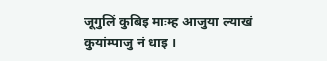जूगुलिं कुबिइ माःम्ह आजुया ल्याखं कुयांम्पाजु नं धाइ ।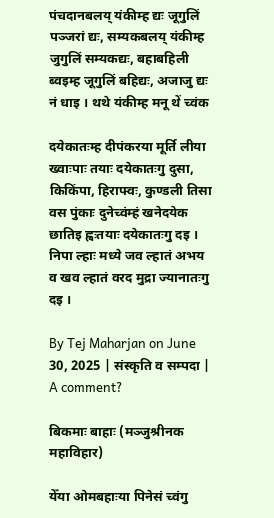पंचदानबलय्‌ यंकीम्ह द्यः जूगुलिं पञ्जरां द्यः, सम्यकबलय्‌ यंकीम्ह जुगुलिं सम्यकद्यः, बहाबहिली ब्वइम्ह जूगुलिं बहिद्यः, अजाजु द्यः नं धाइ । थथे यंकीम्ह मनू थें च्वंक

दयेकातःम्ह दीपंकरया मूर्ति लीया ख्वाःपाः तयाः दयेकातःगु दुसा, किकिंपा, हिराफ्वः, कुण्डली तिसा वस पुंकाः दुनेच्वंम्हं खनेदयेक छातिइ ह्वःतयाः दयेकातःगु दइ । निपा ल्हाः मध्ये जव ल्हातं अभय व खव ल्हातं वरद मुद्रा ज्यानातःगु दइ ।

By Tej Maharjan on June 30, 2025 | संस्कृति व सम्पदा | A comment?

बिकमाः बाहाः (मञ्जुश्रीनक महाविहार)

येँया ओमबहाःया पिनेसं च्वंगु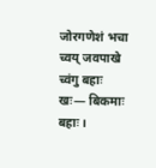जोरगणेशं भचा च्वय्‌ जवपाखे च्वंगु बहाः खः— बिकमाः बहाः ।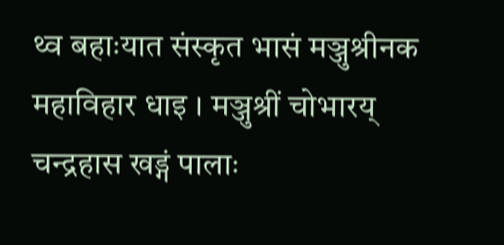थ्व बहाःयात संस्कृत भासं मञ्जुश्रीनक महाविहार धाइ । मञ्जुश्रीं चोभारय्‌ चन्द्रहास खड्गं पालाः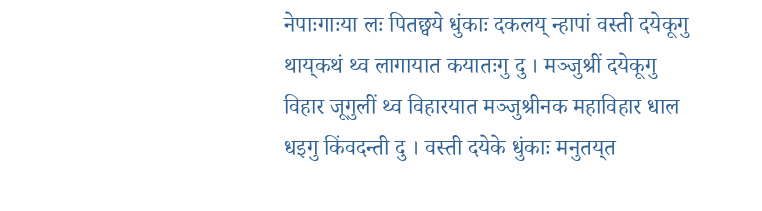नेपाःगाःया लः पितछ्वये धुंकाः दकलय्‌ न्हापां वस्ती दयेकूगु थाय्‌कथं थ्व लागायात कयातःगु दु । मञ्जुश्रीं दयेकूगु विहार जूगुलीं थ्व विहारयात मञ्जुश्रीनक महाविहार धाल धइगु किंवदन्ती दु । वस्ती दयेके धुंकाः मनुतय्‌त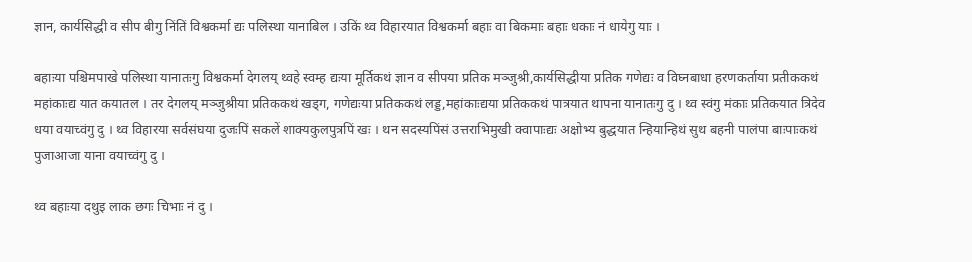ज्ञान, कार्यसिद्धी व सीप बीगु निंतिं विश्वकर्मा द्यः पलिस्था यानाबिल । उकिं थ्व विहारयात विश्वकर्मा बहाः वा बिकमाः बहाः धकाः नं धायेगु याः ।

बहाःया पश्चिमपाखे पलिस्था यानातःगु विश्वकर्मा देगलय्‌ थ्वहे स्वम्ह द्यःया मूर्तिकथं ज्ञान व सीपया प्रतिक मञ्जुश्री,कार्यसिद्धीया प्रतिक गणेद्यः व विघ्नबाधा हरणकर्ताया प्रतीककथं महांकाःद्य यात कयातल । तर देगलय्‌ मञ्जुश्रीया प्रतिककथं खड्ग, गणेद्यःया प्रतिककथं लड्ड,महांकाःद्यया प्रतिककथं पात्रयात थापना यानातःगु दु । थ्व स्वंगु मंकाः प्रतिकयात त्रिदेव धया वयाच्वंगु दु । थ्व विहारया सर्वसंघया दुजःपिं सकलें शाक्यकुलपुत्रपिं खः । थन सदस्यपिंसं उत्तराभिमुखी क्वापाःद्यः अक्षोभ्य बुद्धयात न्हियान्हिथं सुथ बहनी पालंपा बाःपाःकथं पुजाआजा याना वयाच्वंगु दु ।

थ्व बहाःया दथुइ लाक छगः चिभाः नं दु ।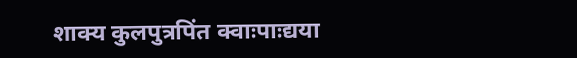शाक्य कुलपुत्रपिंत क्वाःपाःद्यया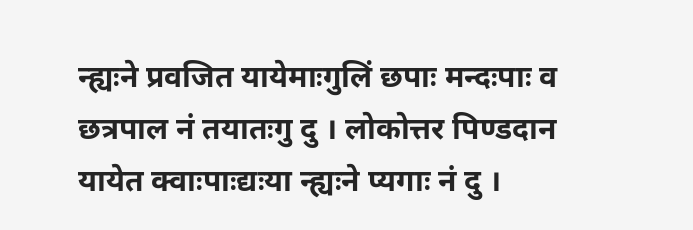न्ह्यःने प्रवजित यायेमाःगुलिं छपाः मन्दःपाः व छत्रपाल नं तयातःगु दु । लोकोत्तर पिण्डदान यायेत क्वाःपाःद्यःया न्ह्यःने प्यगाः नं दु ।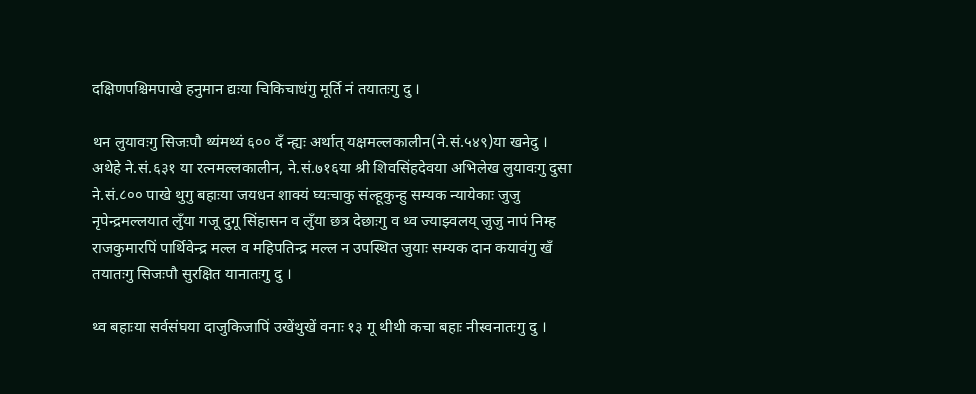दक्षिणपश्चिमपाखे हनुमान द्यःया चिकिचाधंगु मूर्ति नं तयातःगु दु ।

थन लुयावःगु सिजःपौ थ्यंमथ्यं ६०० दँ न्ह्यः अर्थात् यक्षमल्लकालीन(ने.सं.५४९)या खनेदु । अथेहे ने.सं.६३१ या रत्नमल्लकालीन, ने.सं.७१६या श्री शिवसिंहदेवया अभिलेख लुयावःगु दुसा ने.सं.८०० पाखे थुगु बहाःया जयधन शाक्यं घ्यःचाकु संल्हूकुन्हु सम्यक न्यायेकाः जुजु नृपेन्द्रमल्लयात लुँया गजू दुगू सिंहासन व लुँया छत्र देछाःगु व थ्व ज्याझ्वलय्‌ जुजु नापं निम्ह राजकुमारपिं पार्थिवेन्द्र मल्ल व महिपतिन्द्र मल्ल न उपस्थित जुयाः सम्यक दान कयावंगु खँ तयातःगु सिजःपौ सुरक्षित यानातःगु दु ।

थ्व बहाःया सर्वसंघया दाजुकिजापिं उखेंथुखें वनाः १३ गू थीथी कचा बहाः नीस्वनातःगु दु ।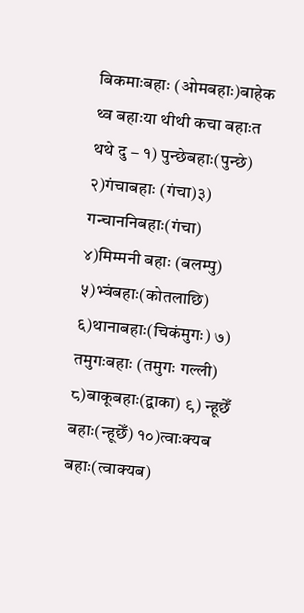बिकमाःबहाः (ओमबहाः)बाहेक थ्व बहाःया थीथी कचा बहाःत थथे दु – १) पुन्छेबहाः(पुन्छे) २)गंचाबहाः (गंचा)३) गन्चाननिबहाः(गंचा) ४)मिम्मनी बहाः (बलम्पु) ५)भ्वंबहाः(कोतलाछि) ६)थानाबहाः(चिकंमुगः) ७) तमुगःबहाः (तमुगः गल्ली) ८)बाकूबहाः(द्वाका) ९) न्हूछेँ बहाः(न्हूछेँ) १०)त्वाःक्यब बहाः(त्वाक्यब)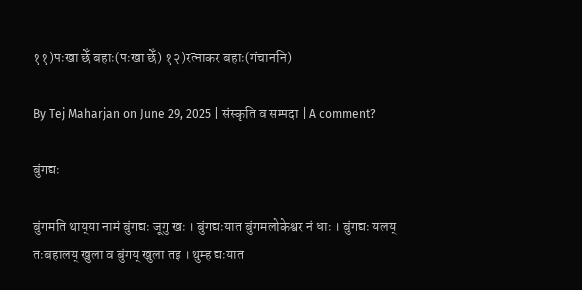११)पःखा छेँ बहाः(पःखा छेँ) १२)रत्नाकर बहाः(गंचाननि)

By Tej Maharjan on June 29, 2025 | संस्कृति व सम्पदा | A comment?

बुंगद्यः

बुंगमति थाय्‌या नामं बुंगद्यः जूगु खः । बुंगद्यःयात बुंगमलोकेश्वर नं धाः । बुंगद्यः यलय्‌ तःबहालय्‌ खुला व बुंगय्‌ खुला तइ । थुम्ह द्यःयात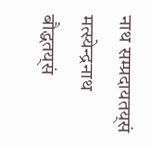नाथ सम्प्रदायतय्‌सं मत्स्येन्द्रनाथ बौद्धतय्‌सं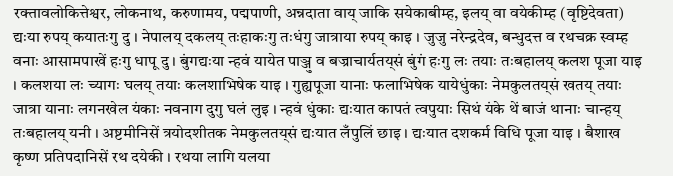रक्तावलोकित्तेश्वर, लोकनाथ, करुणामय, पद्मपाणी, अन्नदाता वाय्‌ जाकि सयेकाबीम्ह, इलय्‌ वा वयेकीम्ह (वृष्टिदेवता) द्यःया रुपय्‌ कयातःगु दु । नेपालय्‌ दकलय्‌ तःहाकःगु तःधंगु जात्राया रुपय्‌ काइ । जुजु नरेन्द्रदेव, बन्धुदत्त व रथचक्र स्वम्ह वनाः आसामपाखें हःगु धापू दु । बुंगद्यःया न्हवं यायेत पाञ्जु व बज्राचार्यतय्‌सं बुंगं हःगु लः तयाः तःबहालय्‌ कलश पूजा याइ । कलशया लः च्यागः घलय्‌ तयाः कलशाभिषेक याइ । गुह्यपूजा यानाः फलाभिषेक यायेधुंकाः नेमकुलतय्‌सं खतय्‌ तयाः जात्रा यानाः लगनखेल यंकाः नवनाग दुगु घलं लुइ । न्हवं धुंकाः द्यःयात कापतं त्वपुयाः सिथं यंके थें बाजं थानाः चान्हय्‌ तःबहालय्‌ यनी । अष्टमीनिसें त्रयोदशीतक नेमकुलतय्‌सं द्यःयात लँपुलिं छाइ । द्यःयात दशकर्म विधि पूजा याइ । बैशाख कृष्ण प्रतिपदानिसें रथ दयेकी । रथया लागि यलया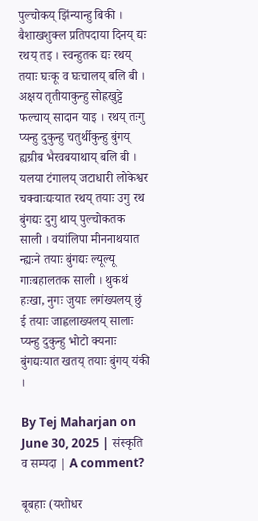पुल्चोकय्‌ झिंन्यान्हु बिकी । बैशाखशुक्ल प्रतिपदाया दिनय्‌ द्यः रथय्‌ तइ । स्वन्हुतक द्यः रथय्‌ तयाः घःकू व घःचालय्‌ बलि बी । अक्षय तृतीयाकुन्हु सोह्रखुट्टे फल्चाय्‌ सादान याइ । रथय्‌ तःगु प्यन्हु दुकुन्हु चतुर्थीकुन्हु बुंगय्‌ ह्यग्रीब भैरवबयाथाय्‌ बलि बी । यलया टंगालय्‌ जटाधारी लोकेश्वर चक्वाःद्यःयात रथय्‌ तयाः उगु रथ बुंगद्यः दुगु थाय्‌ पुल्चोकतक साली । वयांलिपा मीननाथयात न्ह्यःने तयाः बुंगद्यः ल्यूल्यू गाःबहालतक साली । थुकथं हःखा, नुगः जुयाः लगंख्यलय्‌ छुं ई तयाः जाह्वलाख्यलय्‌ सालाः प्यन्हु दुकुन्हु भोटो क्यनाः बुंगद्यःयात खतय्‌ तयाः बुंगय्‌ यंकी ।

By Tej Maharjan on June 30, 2025 | संस्कृति व सम्पदा | A comment?

बूबहाः (यशोधर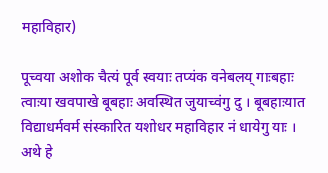महाविहार)

पूच्वया अशोक चैत्यं पूर्व स्वयाः तप्यंक वनेबलय्‌ गाःबहाः त्वाःया खवपाखे बूबहाः अवस्थित जुयाच्वंगु दु । बूबहाःयात विद्याधर्मवर्म संस्कारित यशोधर महाविहार नं धायेगु याः । अथे हे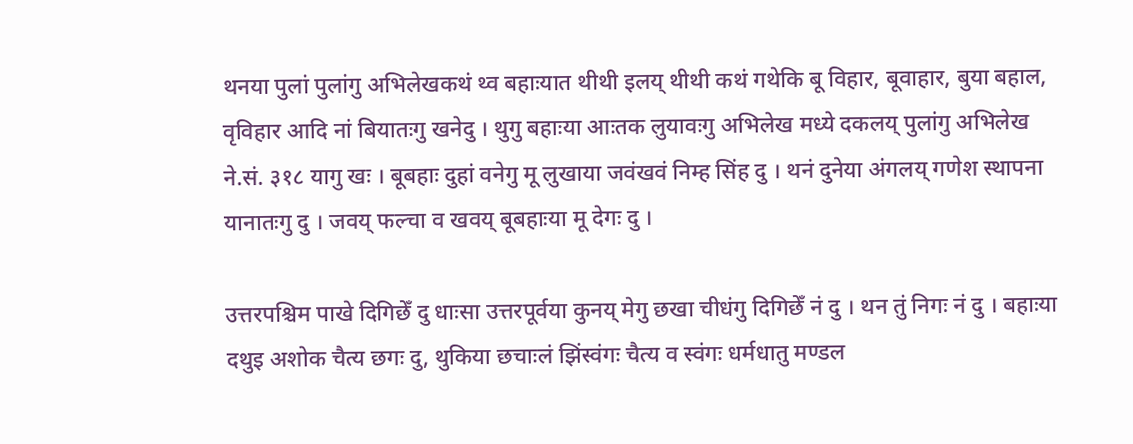थनया पुलां पुलांगु अभिलेखकथं थ्व बहाःयात थीथी इलय्‌ थीथी कथं गथेकि बू विहार, बूवाहार, बुया बहाल, वृविहार आदि नां बियातःगु खनेदु । थुगु बहाःया आःतक लुयावःगु अभिलेख मध्ये दकलय्‌ पुलांगु अभिलेख ने.सं. ३१८ यागु खः । बूबहाः दुहां वनेगु मू लुखाया जवंखवं निम्ह सिंह दु । थनं दुनेया अंगलय्‌ गणेश स्थापना यानातःगु दु । जवय्‌ फल्चा व खवय्‌ बूबहाःया मू देगः दु ।

उत्तरपश्चिम पाखे दिगिछेँ दु धाःसा उत्तरपूर्वया कुनय्‌ मेगु छखा चीधंगु दिगिछेँ नं दु । थन तुं निगः नं दु । बहाःया दथुइ अशोक चैत्य छगः दु, थुकिया छचाःलं झिंस्वंगः चैत्य व स्वंगः धर्मधातु मण्डल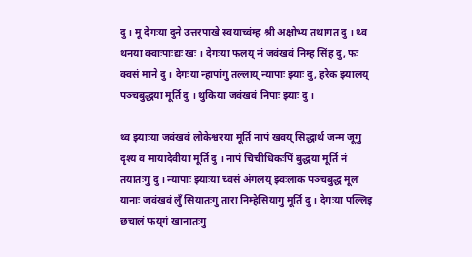दु । मू देगःया दुने उत्तरपाखे स्वयाच्वंम्ह श्री अक्षोभ्य तथागत दु । थ्व थनया क्वाःपाःद्यः खः । देगःया फलय्‌ नं जवंखवं निम्ह सिंह दु, फः क्वसं माने दु । देगःया न्हापांगु तल्लाय्‌ न्यापाः झ्याः दु, हरेक झ्यालय्‌ पञ्चबुद्धया मूर्ति दु । थुकिया जवंखवं निपाः झ्याः दु ।

थ्व झ्याःया जवंखवं लोकेश्वरया मूर्ति नापं खवय्‌ सिद्धार्थ जन्म जूगु दृश्य व मायादेवीया मूर्ति दु । नापं चिचीधिकःपिं बुद्धया मूर्ति नं तयातःगु दु । न्यापाः झ्याःया च्वसं अंगलय्‌ झ्वःलाक पञ्चबुद्ध मूल यानाः जवंखवं लुँ सियातःगु तारा निम्हेसियागु मूर्ति दु । देगःया पल्लिइ छचालं फय्‌गं खानातःगु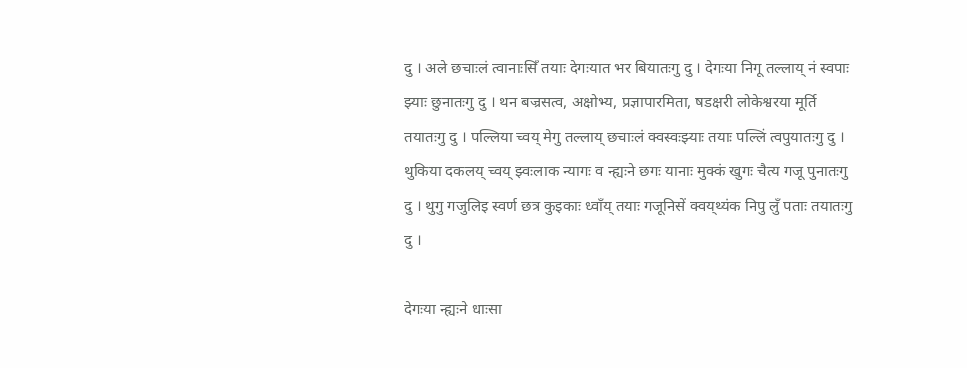दु । अले छचाःलं त्वानाःसिँ तयाः देगःयात भर बियातःगु दु । देगःया निगू तल्लाय्‌ नं स्वपाः झ्याः छुनातःगु दु । थन बज्रसत्व, अक्षोभ्य, प्रज्ञापारमिता, षडक्षरी लोकेश्वरया मूर्ति तयातःगु दु । पल्लिया च्वय्‌ मेगु तल्लाय्‌ छचाःलं क्वस्वःझ्याः तयाः पल्लिं त्वपुयातःगु दु । थुकिया दकलय्‌ च्वय्‌ झ्वःलाक न्यागः व न्ह्यःने छगः यानाः मुक्कं खुगः चैत्य गजू पुनातःगु दु । थुगु गजुलिइ स्वर्ण छत्र कुइकाः ध्वाँय्‌ तयाः गजूनिसें क्वय्‌थ्यंक निपु लुँ पताः तयातःगु दु ।

देगःया न्ह्यःने धाःसा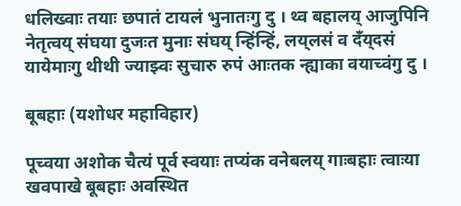धलिख्वाः तयाः छपातं टायलं भुनातःगु दु । थ्व बहालय्‌ आजुपिनि नेतृत्वय्‌ संघया दुजःत मुनाः संघय्‌ न्हिंन्हिं, लय्‌लसं व दँय्‌दसं यायेमाःगु थीथी ज्याझ्वः सुचारु रुपं आःतक न्ह्याका वयाच्वंगु दु ।

बूबहाः (यशोधर महाविहार)

पूच्वया अशोक चैत्यं पूर्व स्वयाः तप्यंक वनेबलय्‌ गाःबहाः त्वाःया खवपाखे बूबहाः अवस्थित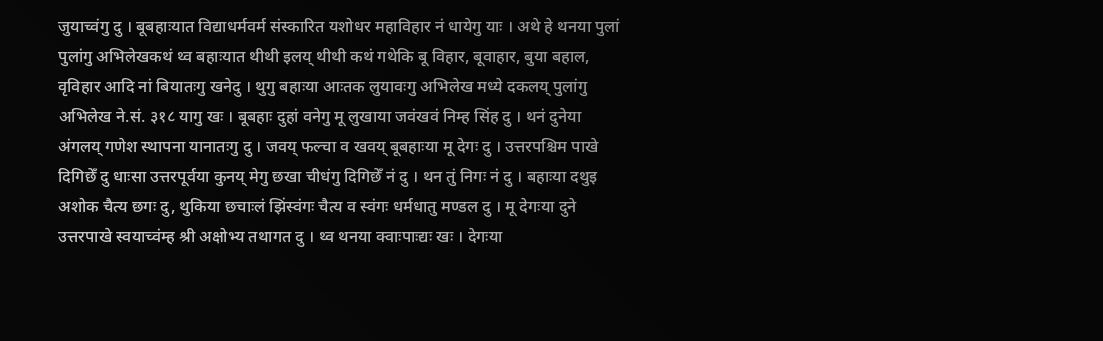जुयाच्वंगु दु । बूबहाःयात विद्याधर्मवर्म संस्कारित यशोधर महाविहार नं धायेगु याः । अथे हे थनया पुलां पुलांगु अभिलेखकथं थ्व बहाःयात थीथी इलय्‌ थीथी कथं गथेकि बू विहार, बूवाहार, बुया बहाल, वृविहार आदि नां बियातःगु खनेदु । थुगु बहाःया आःतक लुयावःगु अभिलेख मध्ये दकलय्‌ पुलांगु अभिलेख ने.सं. ३१८ यागु खः । बूबहाः दुहां वनेगु मू लुखाया जवंखवं निम्ह सिंह दु । थनं दुनेया अंगलय्‌ गणेश स्थापना यानातःगु दु । जवय्‌ फल्चा व खवय्‌ बूबहाःया मू देगः दु । उत्तरपश्चिम पाखे दिगिछेँ दु धाःसा उत्तरपूर्वया कुनय्‌ मेगु छखा चीधंगु दिगिछेँ नं दु । थन तुं निगः नं दु । बहाःया दथुइ अशोक चैत्य छगः दु, थुकिया छचाःलं झिंस्वंगः चैत्य व स्वंगः धर्मधातु मण्डल दु । मू देगःया दुने उत्तरपाखे स्वयाच्वंम्ह श्री अक्षोभ्य तथागत दु । थ्व थनया क्वाःपाःद्यः खः । देगःया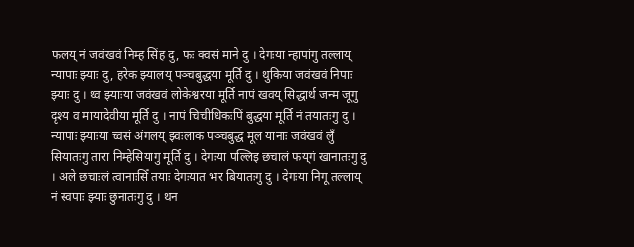फलय्‌ नं जवंखवं निम्ह सिंह दु, फः क्वसं माने दु । देगःया न्हापांगु तल्लाय्‌ न्यापाः झ्याः दु, हरेक झ्यालय्‌ पञ्चबुद्धया मूर्ति दु । थुकिया जवंखवं निपाः झ्याः दु । थ्व झ्याःया जवंखवं लोकेश्वरया मूर्ति नापं खवय्‌ सिद्धार्थ जन्म जूगु दृश्य व मायादेवीया मूर्ति दु । नापं चिचीधिकःपिं बुद्धया मूर्ति नं तयातःगु दु । न्यापाः झ्याःया च्वसं अंगलय्‌ झ्वःलाक पञ्चबुद्ध मूल यानाः जवंखवं लुँ सियातःगु तारा निम्हेसियागु मूर्ति दु । देगःया पल्लिइ छचालं फय्‌गं खानातःगु दु । अले छचाःलं त्वानाःसिँ तयाः देगःयात भर बियातःगु दु । देगःया निगू तल्लाय्‌ नं स्वपाः झ्याः छुनातःगु दु । थन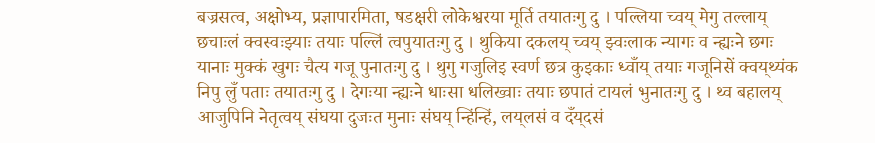बज्रसत्व, अक्षोभ्य, प्रज्ञापारमिता, षडक्षरी लोकेश्वरया मूर्ति तयातःगु दु । पल्लिया च्वय्‌ मेगु तल्लाय्‌ छचाःलं क्वस्वःझ्याः तयाः पल्लिं त्वपुयातःगु दु । थुकिया दकलय्‌ च्वय्‌ झ्वःलाक न्यागः व न्ह्यःने छगः यानाः मुक्कं खुगः चैत्य गजू पुनातःगु दु । थुगु गजुलिइ स्वर्ण छत्र कुइकाः ध्वाँय्‌ तयाः गजूनिसें क्वय्‌थ्यंक निपु लुँ पताः तयातःगु दु । देगःया न्ह्यःने धाःसा धलिख्वाः तयाः छपातं टायलं भुनातःगु दु । थ्व बहालय्‌ आजुपिनि नेतृत्वय्‌ संघया दुजःत मुनाः संघय्‌ न्हिंन्हिं, लय्‌लसं व दँय्‌दसं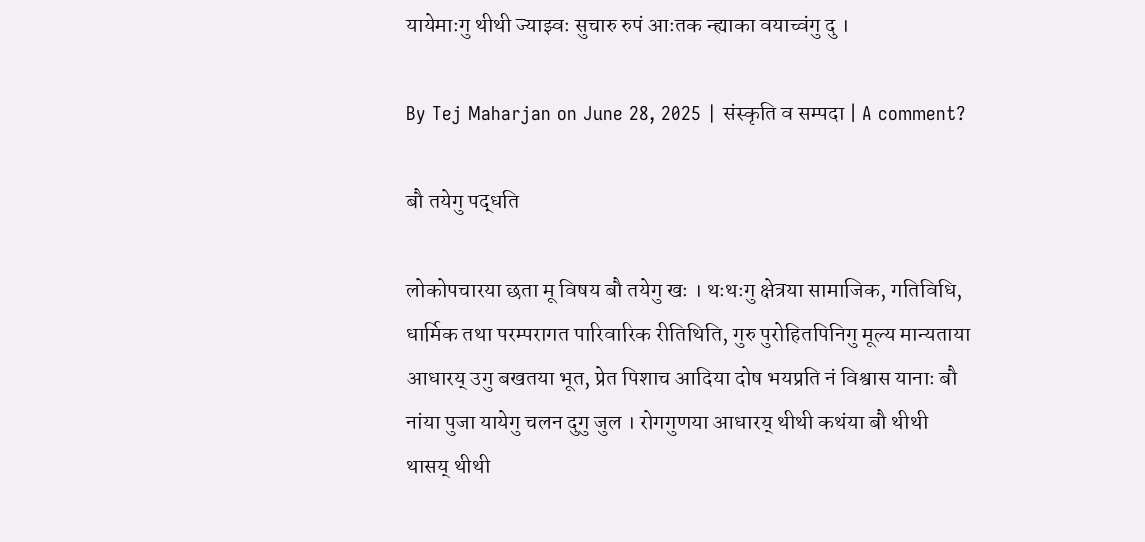यायेमाःगु थीथी ज्याझ्वः सुचारु रुपं आःतक न्ह्याका वयाच्वंगु दु ।

By Tej Maharjan on June 28, 2025 | संस्कृति व सम्पदा | A comment?

बौ तयेगु पद्धति

लोकोपचारया छता मू विषय बौ तयेगु खः । थःथःगु क्षेत्रया सामाजिक, गतिविधि, धार्मिक तथा परम्परागत पारिवारिक रीतिथिति, गुरु पुरोहितपिनिगु मूल्य मान्यताया आधारय्‌ उगु बखतया भूत, प्रेत पिशाच आदिया दोष भयप्रति नं विश्वास यानाः बौ नांया पुजा यायेगु चलन दुगु जुल । रोगगुणया आधारय्‌ थीथी कथंया बौ थीथी थासय्‌ थीथी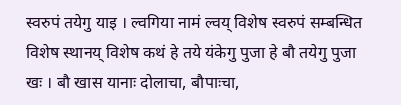स्वरुपं तयेगु याइ । ल्वगिया नामं ल्वय्‌ विशेष स्वरुपं सम्बन्धित विशेष स्थानय्‌ विशेष कथं हे तये यंकेगु पुजा हे बौ तयेगु पुजा खः । बौ खास यानाः दोलाचा, बौपाःचा,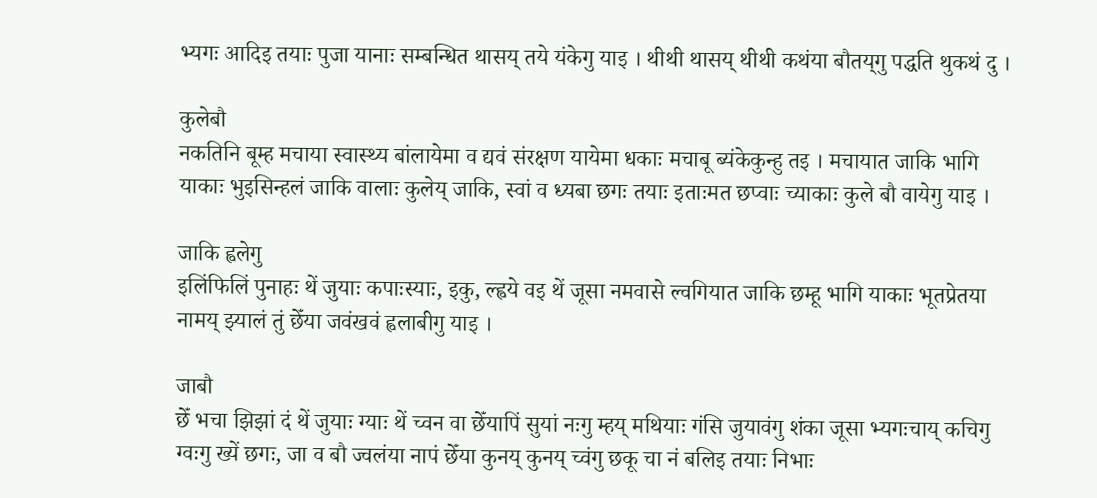भ्यगः आदिइ तयाः पुजा यानाः सम्बन्धित थासय्‌ तये यंकेगु याइ । थीथी थासय्‌ थीथी कथंया बौतय्‌गु पद्धति थुकथं दु ।

कुलेबौ
नकतिनि बूम्ह मचाया स्वास्थ्य बांलायेमा व द्यवं संरक्षण यायेमा धकाः मचाबू ब्यंकेकुन्हु तइ । मचायात जाकि भागि याकाः भुइसिन्हलं जाकि वालाः कुलेय्‌ जाकि, स्वां व ध्यबा छगः तयाः इताःमत छप्वाः च्याकाः कुले बौ वायेगु याइ ।

जाकि ह्वलेगु
इलिंफिलिं पुनाहः थें जुयाः कपाःस्याः, इकु, ल्ह्वये वइ थें जूसा नमवासे ल्वगियात जाकि छम्हू भागि याकाः भूतप्रेतया नामय्‌ झ्यालं तुं छेँया जवंखवं ह्वलाबीगु याइ ।

जाबौ
छेँ भचा झिझां दं थें जुयाः ग्याः थें च्वन वा छेँयापिं सुयां नःगु म्हय्‌ मथियाः गंसि जुयावंगु शंका जूसा भ्यगःचाय्‌ कचिगु ग्वःगु ख्यें छगः, जा व बौ ज्वलंया नापं छेँया कुनय्‌ कुनय्‌ च्वंगु छकू चा नं बलिइ तयाः निभाः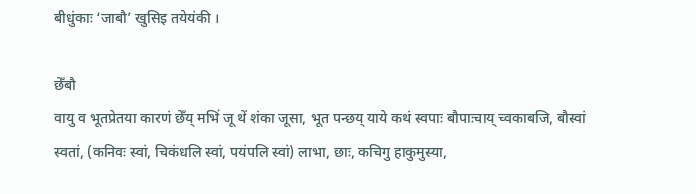बीधुंकाः ‘जाबौ’ खुसिइ तयेयंकी ।

छेँबौ
वायु व भूतप्रेतया कारणं छेँय्‌ मभिं जू थें शंका जूसा, भूत पन्छय्‌ याये कथं स्वपाः बौपाःचाय्‌ च्वकाबजि, बौस्वां स्वतां, (कनिवः स्वां, चिकंधलि स्वां, पयंपलि स्वां) लाभा, छाः, कचिगु हाकुमुस्या,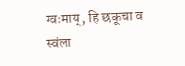ग्वःमाय्‌, हि छकूचा व स्वंला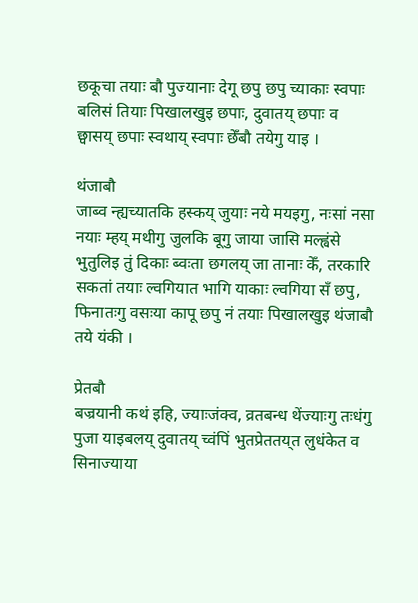छकूचा तयाः बौ पुज्यानाः देगू छपु छपु च्याकाः स्वपाः बलिसं तियाः पिखालखुइ छपाः, दुवातय्‌ छपाः व छ्वासय्‌ छपाः स्वथाय्‌ स्वपाः छेँबौ तयेगु याइ ।

थंजाबौ
जाब्व न्ह्यच्यातकि हस्कय्‌ जुयाः नये मयइगु, नःसां नसा नयाः म्हय्‌ मथीगु जुलकि बूगु जाया जासि मल्ह्वंसे भुतुलिइ तुं दिकाः ब्वःता छगलय्‌ जा तानाः केँ, तरकारि सकतां तयाः ल्वगियात भागि याकाः ल्वगिया सँ छपु, फिनातःगु वसःया कापू छपु नं तयाः पिखालखुइ थंजाबौ तये यंकी ।

प्रेतबौ
बज्रयानी कथं इहि, ज्याःजंक्व, व्रतबन्ध थेंज्याःगु तःधंगु पुजा याइबलय्‌ दुवातय्‌ च्वंपिं भुतप्रेततय्‌त लुधंकेत व सिनाज्याया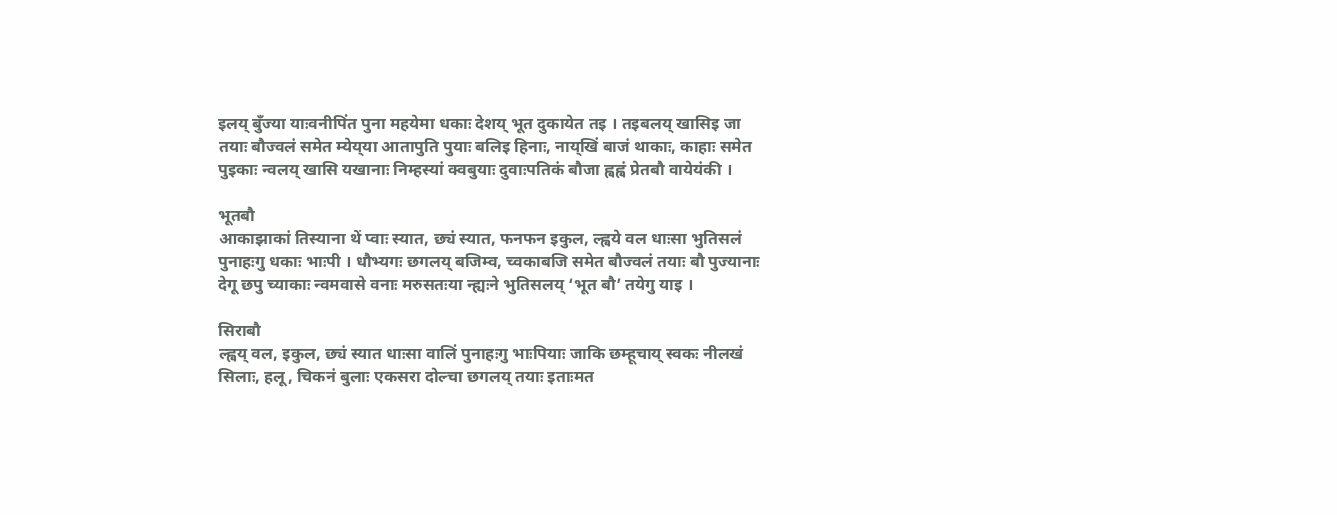इलय्‌ बुँज्या याःवनीपिंत पुना महयेमा धकाः देशय्‌ भूत दुकायेत तइ । तइबलय्‌ खासिइ जा तयाः बौज्वलं समेत म्येय्‌या आतापुति पुयाः बलिइ हिनाः, नाय्‌खिं बाजं थाकाः, काहाः समेत पुइकाः न्वलय्‌ खासि यखानाः निम्हस्यां क्वबुयाः दुवाःपतिकं बौजा ह्वह्वं प्रेतबौ वायेयंकी ।

भूतबौ
आकाझाकां तिस्याना थें प्वाः स्यात, छ्यं स्यात, फनफन इकुल, ल्ह्वये वल धाःसा भुतिसलं पुनाहःगु धकाः भाःपी । धौभ्यगः छगलय्‌ बजिम्व, च्वकाबजि समेत बौज्वलं तयाः बौ पुज्यानाः देगू छपु च्याकाः न्वमवासे वनाः मरुसतःया न्ह्यःने भुतिसलय्‌ ‘भूत बौ’ तयेगु याइ ।

सिराबौ
ल्ह्वय्‌ वल, इकुल, छ्यं स्यात धाःसा वालिं पुनाहःगु भाःपियाः जाकि छम्हूचाय्‌ स्वकः नीलखं सिलाः, हलू, चिकनं बुलाः एकसरा दोल्चा छगलय्‌ तयाः इताःमत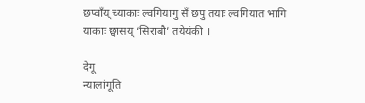छप्वाँय्‌ च्याकाः ल्वगियागु सँ छपु तयाः ल्वगियात भागि याकाः छ्वासय्‌ ‘सिराबौ’ तयेयंकी ।

देगू
न्यालांगूति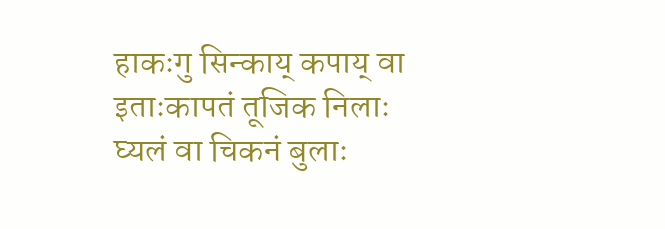हाकःगु सिन्काय्‌ कपाय्‌ वा इताःकापतं तूजिक निलाः घ्यलं वा चिकनं बुलाः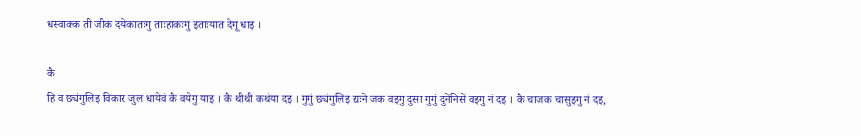धस्वाक्क ती जीक दयेकातःगु ताःहाकःगु इताःयात देगू धाइ ।

कै
हि व छ्यंगुलिइ विकार जुल धायेवं कै वयेगु याइ । कै थीथी कथंया दइ । गुगुं छ्यंगुलिइ द्यःने जक वइगु दुसा गुगुं दुनेंनिसें वइगु नं दइ । कै चाजक चासुइगु नं दइ,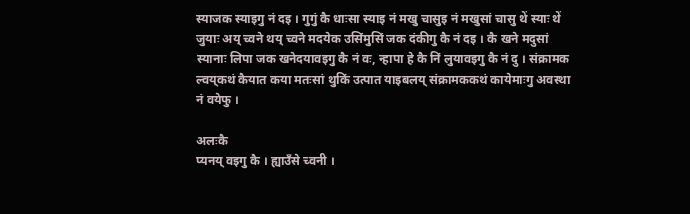स्याजक स्याइगु नं दइ । गुगुं कै धाःसा स्याइ नं मखु चासुइ नं मखुसां चासु थें स्याः थें जुयाः अय्‌ च्वने थय्‌ च्वने मदयेक उसिंमुसिं जक दंकीगु कै नं दइ । कै खने मदुसां स्यानाः लिपा जक खनेदयावइगु कै नं वः, न्हापा हे कै निं लुयावइगु कै नं दु । संक्रामक ल्वय्‌कथं कैयात कया मतःसां थुकिं उत्पात याइबलय्‌ संक्रामककथं कायेमाःगु अवस्था नं वयेफु ।

अलःकै
प्यनय्‌ वइगु कै । ह्याउँसे च्वनी ।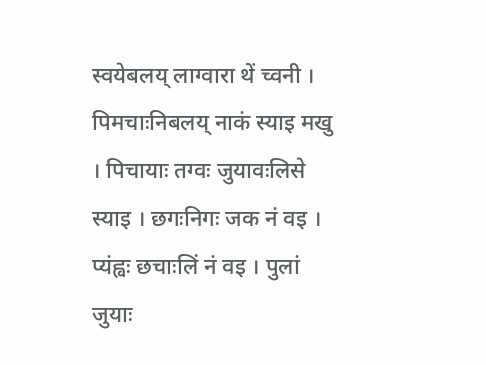स्वयेबलय्‌ लाग्वारा थें च्वनी । पिमचाःनिबलय्‌ नाकं स्याइ मखु । पिचायाः तग्वः जुयावःलिसे स्याइ । छगःनिगः जक नं वइ । प्यंह्वः छचाःलिं नं वइ । पुलां जुयाः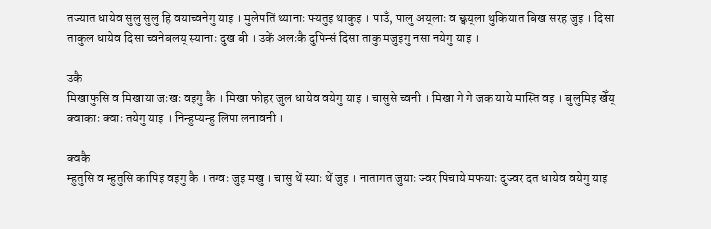तज्यात धायेव सुलु सुलु हि वयाच्वनेगु याइ । मुलेपतिं थ्यानाः फ्यतुइ थाकुइ । पाउँ, पालु अय्‌लाः व छ्वय्‌ला थुकियात बिख सरह जुइ । दिसा ताकुल धायेव दिसा च्वनेबलय्‌ स्यानाः दुख बी । उकें अलःकै दुपिन्सं दिसा ताकु मजुइगु नसा नयेगु याइ ।

उकै
मिखाफुसि व मिखाया जःखः वइगु कै । मिखा फोहर जुल धायेव वयेगु याइ । चासुसे च्वनी । मिखा गे गे जक याये मास्ति वइ । बुलुमिइ खेँय्‌ क्वाकाः क्वाः तयेगु याइ । निन्हुप्यन्हु लिपा लनावनी ।

क्वकै
म्हुतुसि व म्हुतुसि कापिइ वइगु कै । तग्वः जुइ मखु । चासु थें स्याः थें जुइ । नातागत जुयाः ज्वर पिचाये मफयाः दुज्वर दत धायेव वयेगु याइ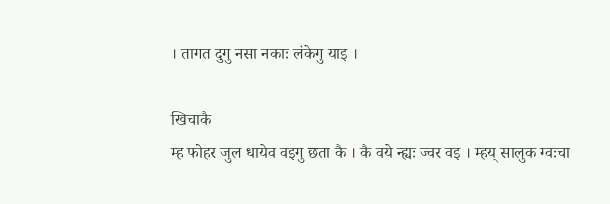। तागत दुगु नसा नकाः लंकेगु याइ ।

खिचाकै
म्ह फोहर जुल धायेव वइगु छता कै । कै वये न्ह्यः ज्वर वइ । म्हय्‌ सालुक ग्वःचा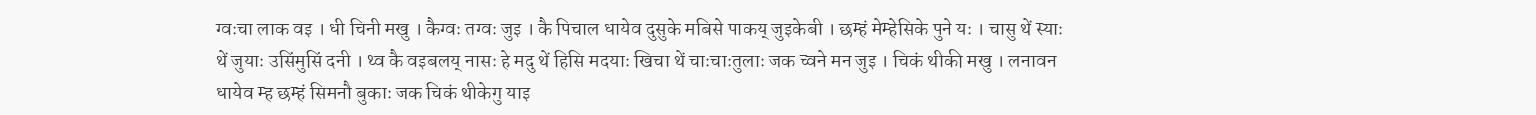ग्वःचा लाक वइ । धी चिनी मखु । कैग्वः तग्वः जुइ । कै पिचाल धायेव दुसुके मबिसे पाकय्‌ जुइकेबी । छम्हं मेम्हेसिके पुने यः । चासु थें स्याः थें जुयाः उसिंमुसिं दनी । थ्व कै वइबलय्‌ नासः हे मदु थें हिसि मदयाः खिचा थें चाःचाःतुलाः जक च्वने मन जुइ । चिकं थीकी मखु । लनावन धायेव म्ह छम्हं सिमनौ बुकाः जक चिकं थीकेगु याइ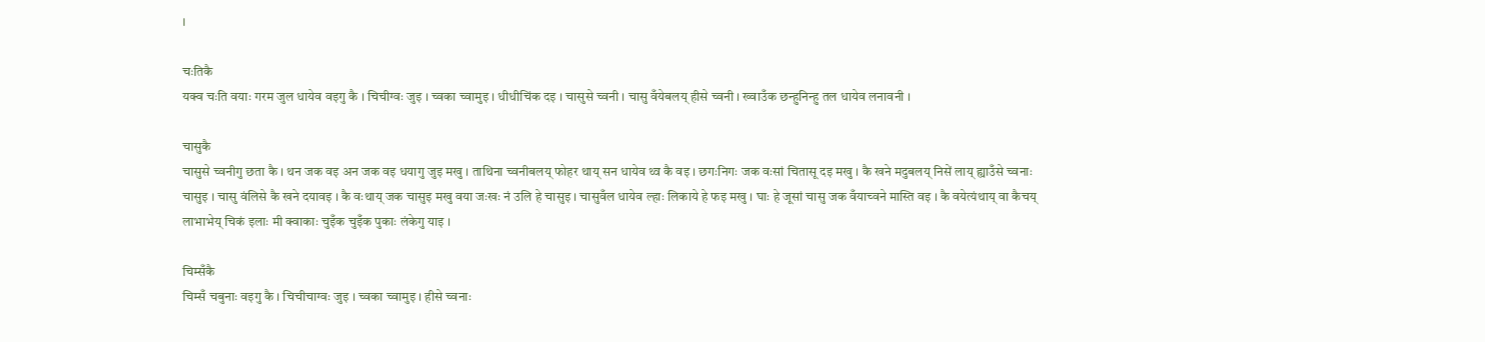।

चःतिकै
यक्व चःति वयाः गरम जुल धायेव वइगु कै । चिचीग्वः जुइ । च्वका च्वामुइ । धीधीचिंक दइ । चासुसे च्वनी । चासु वँयेबलय्‌ हीसे च्वनी । ख्वाउँक छन्हुनिन्हु तल धायेव लनावनी ।

चासुकै
चासुसे च्वनीगु छता कै । थन जक वइ अन जक वइ धयागु जुइ मखु । ताथिना च्वनीबलय्‌ फोहर थाय्‌ सन धायेव थ्व कै वइ । छगःनिगः जक वःसां चितासू दइ मखु । कै खने मदुबलय्‌ निसें लाय्‌ ह्याउँसे च्वनाः चासुइ । चासु वंलिसे कै खने दयावइ । कै वःथाय्‌ जक चासुइ मखु वया जःखः नं उलि हे चासुइ । चासुवँल धायेव ल्हाः लिकाये हे फइ मखु । घाः हे जूसां चासु जक वँयाच्वने मास्ति वइ । कै वयेत्यंथाय्‌ वा कैचय्‌ लाभाभेय्‌ चिकं इलाः मी क्वाकाः चुइँक चुइँक पुकाः लंकेगु याइ ।

चिम्सँकै
चिम्सँ चबुनाः वइगु कै । चिचीचाग्वः जुइ । च्वका च्वामुइ । हीसे च्वनाः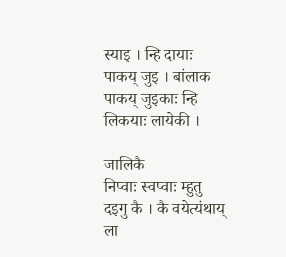स्याइ । न्हि दायाः पाकय्‌ जुइ । बांलाक पाकय्‌ जुइकाः न्हि लिकयाः लायेकी ।

जालिकै
निप्वाः स्वप्वाः म्हुतु दइगु कै । कै वयेत्यंथाय्‌ ला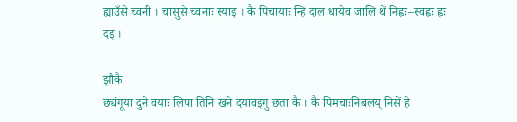ह्याउँसे च्वनी । चासुसे च्वनाः स्याइ । कै पिचायाः न्हि दाल धायेव जालि थें निह्वः–स्वह्वः ह्वः दइ ।

झौकै
छ्यंगूया दुने वयाः लिपा तिनि खने दयावइगु छता कै । कै पिमचाःनिबलय्‌ निसें हे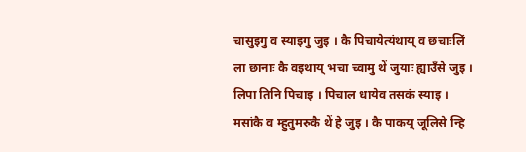चासुइगु व स्याइगु जुइ । कै पिचायेत्यंथाय्‌ व छचाःलिं ला छानाः कै वइथाय्‌ भचा च्वामु थें जुयाः ह्याउँसे जुइ । लिपा तिनि पिचाइ । पिचाल धायेव तसकं स्याइ । मसांकै व म्हुतुमरुकै थें हे जुइ । कै पाकय्‌ जूलिसे न्हि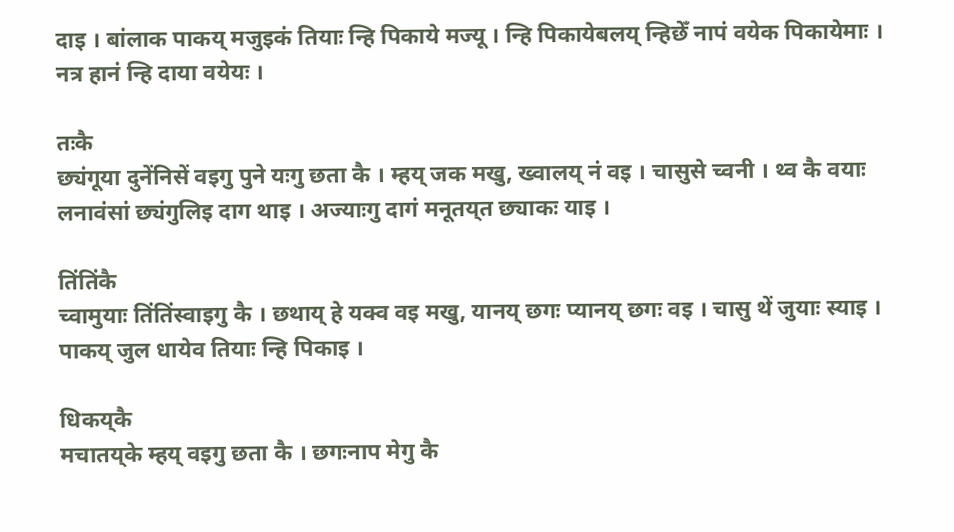दाइ । बांलाक पाकय्‌ मजुइकं तियाः न्हि पिकाये मज्यू । न्हि पिकायेबलय्‌ न्हिछेँ नापं वयेक पिकायेमाः । नत्र हानं न्हि दाया वयेयः ।

तःकै
छ्यंगूया दुनेंनिसें वइगु पुने यःगु छता कै । म्हय्‌ जक मखु, ख्वालय्‌ नं वइ । चासुसे च्वनी । थ्व कै वयाः लनावंसां छ्यंगुलिइ दाग थाइ । अज्याःगु दागं मनूतय्‌त छ्याकः याइ ।

तिंतिंकै
च्वामुयाः तिंतिंस्वाइगु कै । छथाय्‌ हे यक्व वइ मखु, यानय्‌ छगः प्यानय्‌ छगः वइ । चासु थें जुयाः स्याइ । पाकय्‌ जुल धायेव तियाः न्हि पिकाइ ।

धिकय्‌कै
मचातय्‌के म्हय्‌ वइगु छता कै । छगःनाप मेगु कै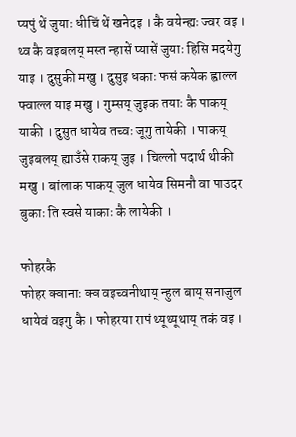प्यपुं थें जुयाः धीचिं थें खनेदइ । कै वयेन्ह्यः ज्वर वइ । थ्व कै वइबलय्‌ मस्त न्हासें प्यासें जुयाः हिसि मदयेगु याइ । दुसुकी मखु । दुसुइ धकाः फसं कयेक ह्वाल्ल फ्वाल्ल याइ मखु । गुम्सय्‌ जुइक तयाः कै पाकय्‌ याकी । दुसुत धायेव तच्वः जूगु तायेकी । पाकय्‌ जुइबलय्‌ ह्याउँसे राकय्‌ जुइ । चिल्लो पदार्थ थीकी मखु । बांलाक पाकय्‌ जुल धायेव सिमनौ वा पाउदर बुकाः ति स्वसे याकाः कै लायेकी ।

फोहरकै
फोहर क्वानाः क्व वइच्वनीथाय्‌ न्हुल बाय्‌ सनाजुल धायेवं वइगु कै । फोहरया रापं थ्यूथ्यूथाय्‌ तकं वइ ।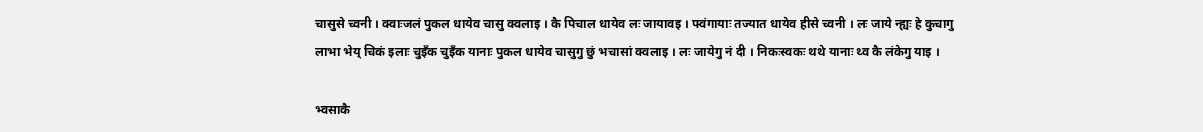चासुसे च्वनी । क्वाःजलं पुकल धायेव चासु क्वलाइ । कै पिचाल धायेव लः जायावइ । फ्वंगायाः तज्यात धायेव हीसे च्वनी । लः जाये न्ह्यः हे कुचागु लाभा भेय्‌ चिकं इलाः चुइँक चुइँक यानाः पुकल धायेव चासुगु छुं भचासां क्वलाइ । लः जायेगु नं दी । निकःस्वकः थथे यानाः थ्व कै लंकेगु याइ ।

भ्वसाकै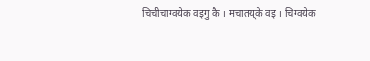चिचीचाग्वयेक वइगु कै । मचातय्‌के वइ । चिग्वयेक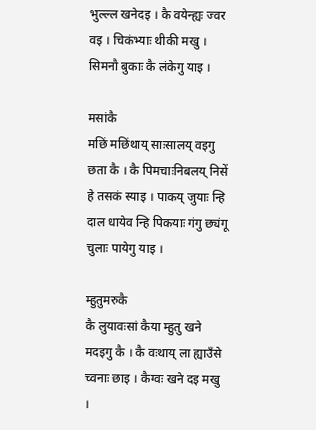भुल्ल्ल खनेदइ । कै वयेन्ह्यः ज्वर वइ । चिकंभ्याः थीकी मखु । सिमनौ बुकाः कै लंकेगु याइ ।

मसांकै
मछिं मछिंथाय्‌ साःसालय्‌ वइगु छता कै । कै पिमचाःनिबलय्‌ निसें हे तसकं स्याइ । पाकय्‌ जुयाः न्हि दाल धायेव न्हि पिकयाः गंगु छ्यंगू चुलाः पायेगु याइ ।

म्हुतुमरुकै
कै लुयावःसां कैया म्हुतु खने मदइगु कै । कै वःथाय्‌ ला ह्याउँसे च्वनाः छाइ । कैग्वः खने दइ मखु ।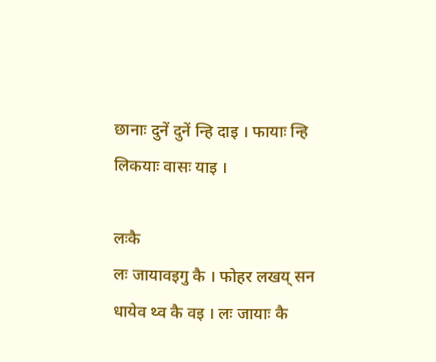छानाः दुनें दुनें न्हि दाइ । फायाः न्हि लिकयाः वासः याइ ।

लःकै
लः जायावइगु कै । फोहर लखय्‌ सन धायेव थ्व कै वइ । लः जायाः कै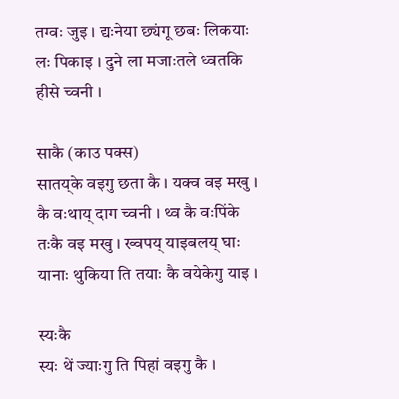तग्वः जुइ । द्यःनेया छ्यंगू छबः लिकयाः लः पिकाइ । दुने ला मजाःतले ध्वतकि हीसे च्वनी ।

साकै (काउ पक्स)
सातय्‌के वइगु छता कै । यक्व वइ मखु । कै वःथाय्‌ दाग च्वनी । थ्व कै वःपिंके तःकै वइ मखु । ख्वपय्‌ याइबलय्‌ घाः यानाः थुकिया ति तयाः कै वयेकेगु याइ ।

स्यःकै
स्यः थें ज्याःगु ति पिहां वइगु कै ।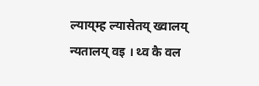ल्याय्‌म्ह ल्यासेतय्‌ ख्वालय्‌ न्यतालय्‌ वइ । थ्व कै वल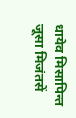धायेव मिसापिन्त जूसा मिजंतसें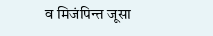व मिजंपिन्त जूसा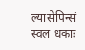ल्यासेपिन्सं स्वल धकाः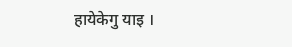हायेकेगु याइ ।